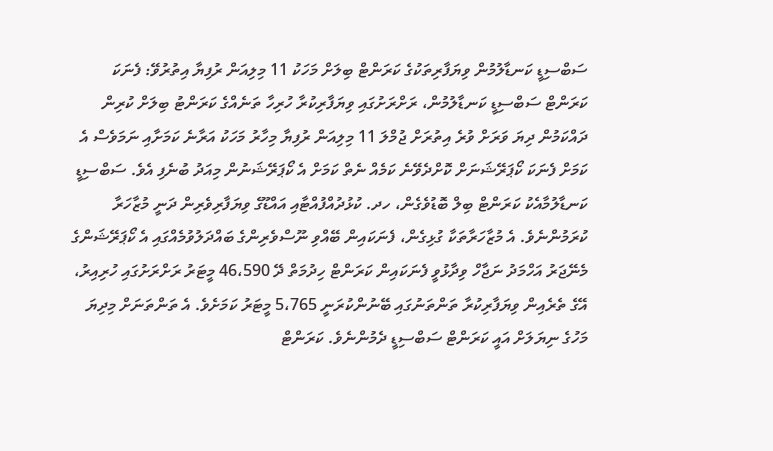ސަބްސިޑީ ކަނޑާލުމުން ވިޔަފާރިތަކުގެ ކަރަންޓް ބިލަށް މަހަކު 11 މިލިއަން ރުފިޔާ އިތުރުވޭ: ފެނަކަ
ކަރަންޓް ސަބްސިޑީ ކަނޑާލުމުން، ރަށްރަށުގައި ވިޔަފާރިކުރާ ހުރިހާ ތަނެއްގެ ކަރަންޓު ބިލަށް ކުރިން ދައްކަމުން ދިޔަ ވަރަށް ވުރެ އިތުރަށް ޖުމްލަ 11 މިލިއަން ރުފިޔާ މިހާރު މަހަކު އަރާނެ ކަމަށާއި ނަމަވެސް އެ ކަމަށް ފެނަކަ ކޯޕަރޭޝަނަށް ކޮށްދެވޭނެ ކަމެއް ނެތް ކަމަށް އެ ކޯޕަރޭޝަނުން މިއަދު ބުނެފި އެވެ. ސަބްސިޑީ ކަނޑާލުމާއެކު ކަރަންޓް ބިލް ބޮޑުވެގެން، ހދ. ކުޅުދުއްފުއްޓާއި އައްޑޫގެ ވިޔަފާރިވެރިން ދަނީ މުޒާހަރާ ކުރަމުންނެވެ. އެ މުޒާހަރާތަކާ ގުޅިގެން، ފެނަކައިން ބޭއްވި ނޫސްވެރިންގެ ބައްދަލުވުމެއްގައި އެ ކޯޕަރޭޝަންގެ މެނޭޖަރު އަހްމަދު ނަޖާހް ވިދާޅުވީ ފެނަކައިން ކަރަންޓް ހިދުމަތް ދޭ 46،590 މީޓަރު ރަށްރަށުގައި ހުރިއިރު، އޭގެ ތެރެއިން ވިޔަފާރިކުރާ ތަންތަނުގައި ބޭނުންކުރަނީ 5،765 މީޓަރު ކަމަށެވެ. އެ ތަންތަނަށް މިދިޔަ މަހުގެ ނިޔަލަށް އައީ ކަރަންޓް ސަބްސިޑީ ދެމުންނެވެ. ކަރަންޓް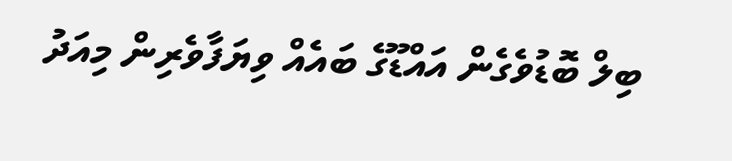ބިލް ބޮޑުވެގެން އައްޑޫގެ ބައެއް ވިޔަފާވެރިން މިއަދު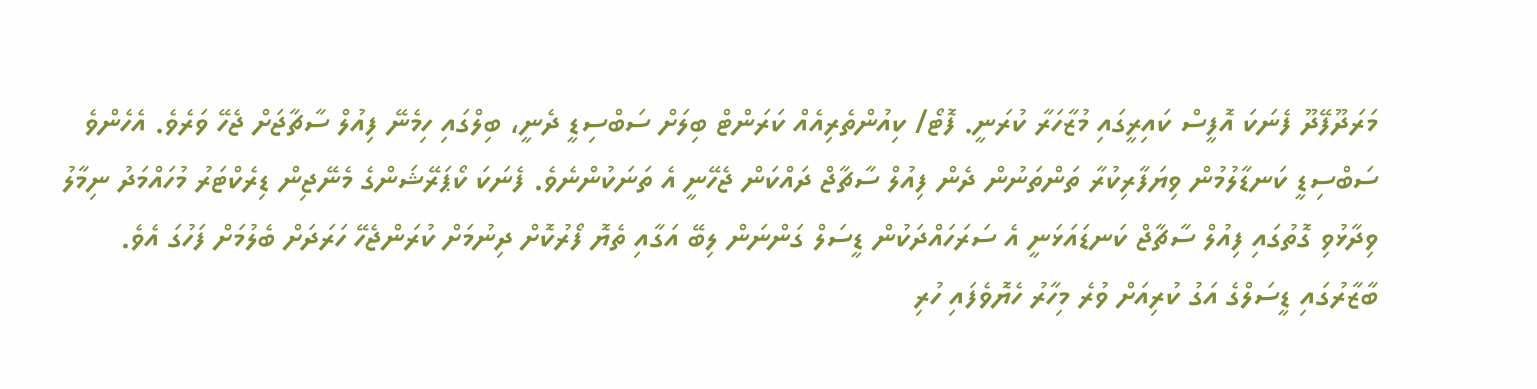މަރަދޫފޭދޫ ފެނަކަ އޮފީސް ކައިރީގައި މުޒާހަރާ ކުރަނީ. ފޮޓޯ/ ކިއުންތެރިއެއް ކަރަންޓް ބިލަށް ސަބްސިޑީ ދެނީ، ބިލްގައި ހިމެނޭ ފިއުލް ސާޗާޖަށް ޖެހޭ ވަރެވެ. އެހެންވެ ސަބްސިޑީ ކަނޑާލުމުން ވިޔަފާރިކުރާ ތަންތަނުން ދެން ފިއުލް ސާޗާޖް ދައްކަން ޖެހޭނީ އެ ތަނަކުންނެވެ. ފެނަކަ ކޯޕަރޭޝަންގެ މެނޭޖިން ޑިރެކްޓަރު މުހައްމަދު ނިމާލު ވިދާޅުވި ގޮތުގައި ފިއުލް ސާޗާޖް ކަނޑައަޅަނީ އެ ސަރަހައްދަކުން ޑީސަލް ގަންނަން ލިބޭ އަގާއި ތެޔޮ ފޯރުކޮށް ދިނުމަށް ކުރަންޖެހޭ ހަރަދަށް ބެލުމަށް ފަހުގަ އެވެ. ބާޒާރުގައި ޑީސަލްގެ އަގު ކުރިއަށް ވުރެ މިހާރު ހެޔޮވެފައި ހުރި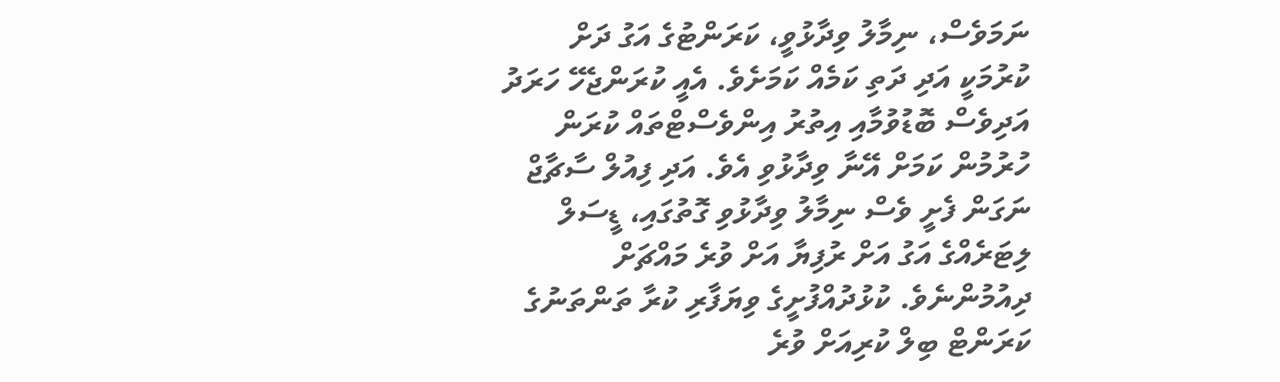ނަމަވެސް، ނިމާލު ވިދާޅުވީ، ކަރަންޓުގެ އަގު ދަށް ކުރުމަކީ އަދި ދަތި ކަމެއް ކަމަށެވެ. އެއީ ކުރަންޖެހޭ ހަރަދު އަދިވެސް ބޮޑުވުމާއި އިތުރު އިންވެސްޓްތައް ކުރަން ހުރުމުން ކަމަށް އޭނާ ވިދާޅުވި އެވެ. އަދި ފިއުލް ސާޗާޖް ނަގަން ފެށީ ވެސް ނިމާލު ވިދާޅުވި ގޮތުގައި، ޑީސަލް ލިޓަރެއްގެ އަގު އަށް ރުފިޔާ އަށް ވުރެ މައްޗަށް ދިއުމުންނެވެ. ކުޅުދުއްފުށީގެ ވިޔަފާރި ކުރާ ތަންތަނުގެ ކަރަންޓް ބިލް ކުރިއަށް ވުރެ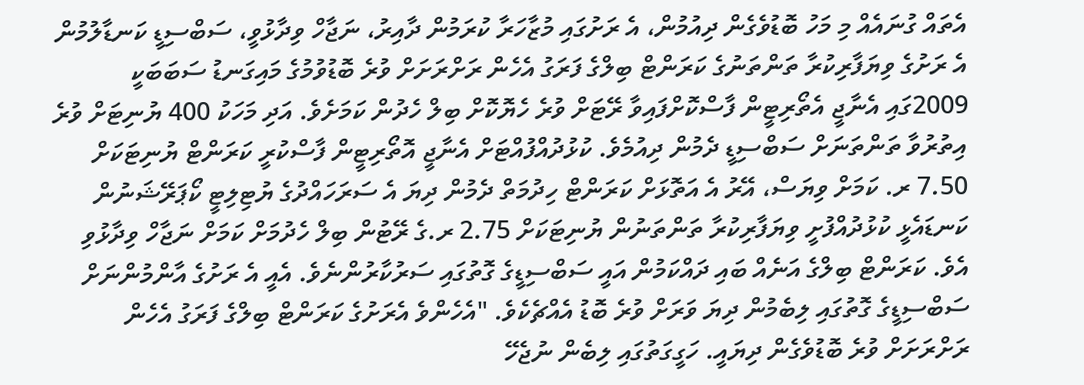އެތައް ގުނައެއް މި މަހު ބޮޑުވެގެން ދިއުމުން، އެ ރަށުގައި މުޒާހަރާ ކުރަމުން ދާއިރު، ނަޖާހް ވިދާޅުވީ، ސަބްސިޑީ ކަނޑާލުމުން އެ ރަށުގެ ވިޔަފާރިކުރާ ތަންތަނުގެ ކަރަންޓް ބިލްގެ ފަރަގު އެހެން ރަށްރަށަށް ވުރެ ބޮޑުވުމުގެ މައިގަނޑު ސަބަބަކީ 2009ގައި އެނާޖީ އެތޯރިޓީން ފާސްކޮށްފައިވާ ރޭޓަށް ވުރެ ހެޔޮކޮށް ބިލް ހެދުން ކަމަށެވެ. އަދި މަހަކު 400 ޔުނިޓަށް ވުރެ އިތުރުވާ ތަންތަނަށް ސަބްސިޑީ ދެމުން ދިއުމެވެ. ކުޅުދުއްފުއްޓަށް އެނާޖީ އޮތޯރިޓީން ފާސްކުރީ ކަރަންޓް ޔުނިޓަކަށް 7.50 ރ. ކަމަށް ވިޔަސް، އޭރު އެ އަތޮޅަށް ކަރަންޓް ހިދުމަތް ދެމުން ދިޔަ އެ ސަރަހައްދުގެ ޔުޓިލިޓީ ކޯޕަރޭޝަނުން ކަނޑައެޅީ ކުޅުދުއްފުށީ ވިޔަފާރިކުރާ ތަންތަނުން ޔުނިޓަކަށް 2.75 ރ.ގެ ރޭޓުން ބިލް ހެދުމަށް ކަމަށް ނަޖާހް ވިދާޅުވި އެވެ. ކަރަންޓް ބިލްގެ އަނެއް ބައި ދައްކަމުން އައީ ސަބްސިޑީގެ ގޮތުގައި ސަރުކާރުންނެވެ. އެއީ އެ ރަށުގެ އާންމުންނަށް ސަބްސިޑީގެ ގޮތުގައި ލިބެމުން ދިޔަ ވަރަށް ވުރެ ބޮޑު އެއްޗެކެވެ. "އެހެންވެ އެރަށުގެ ކަރަންޓް ބިލްގެ ފަރަގު އެހެން ރަށްރަށަށް ވުރެ ބޮޑުވެގެން ދިޔައީ. ހަގީގަތުގައި ލިބެން ނުޖެހޭ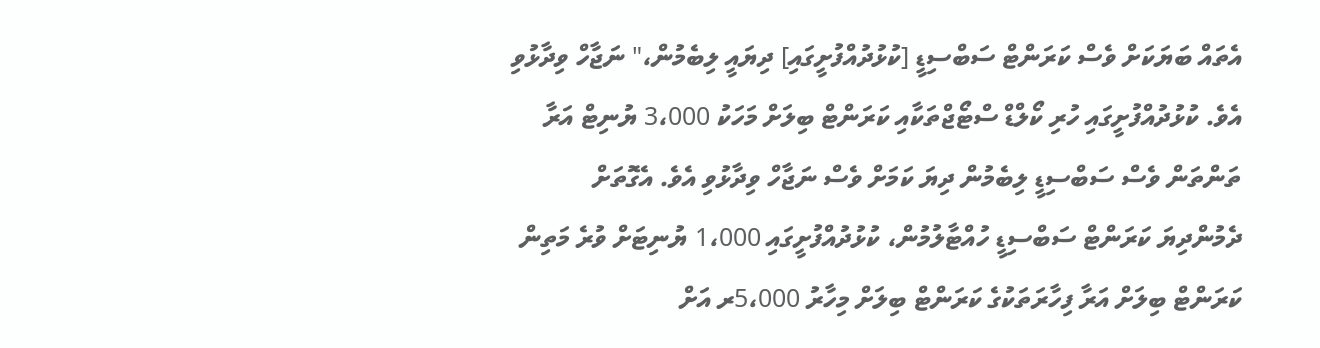އެތައް ބަޔަކަށް ވެސް ކަރަންޓް ސަބްސިޑީ [ކުޅުދުއްފުށީގައި] ދިޔައީ ލިބެމުން،" ނަޖާހް ވިދާޅުވި އެވެ. ކުޅުދުއްފުށީގައި ހުރި ކޯލްޑް ސްޓޯޖްތަކާއި ކަރަންޓް ބިލަށް މަހަކު 3،000 ޔުނިޓް އަރާ ތަންތަން ވެސް ސަބްސިޑީ ލިބެމުން ދިޔަ ކަމަށް ވެސް ނަޖާހް ވިދާޅުވި އެވެ. އެގޮތަށް ދެމުންދިޔަ ކަރަންޓް ސަބްސިޑީ ހުއްޓާލުމުން، ކުޅުދުއްފުށީގައި 1،000 ޔުނިޓަށް ވުރެ މަތިން ކަރަންޓް ބިލަށް އަރާ ފިހާރަތަކުގެ ކަރަންޓް ބިލަށް މިހާރު 5،000ރ އަށް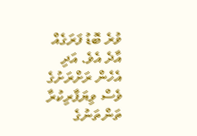ވުރެ ބޮޑު ފަރަގެއް އާދެ އެވެ. އަދި އެހެން ރަށްރަށުގެ ވެސް ވިޔަފާރިކުރާ ތަންތަނުގެ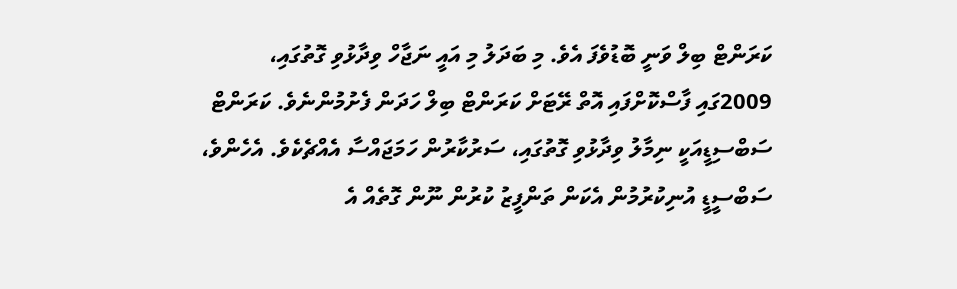ކަރަންޓް ބިލް ވަނީ ބޮޑުވެފަ އެވެ. މި ބަދަލު މި އައީ ނަޖާހް ވިދާޅުވި ގޮތުގައި، 2009ގައި ފާސްކޮށްފައި އޮތް ރޭޓަށް ކަރަންޓް ބިލް ހަދަން ފެށުމުންނެވެ. ކަރަންޓް ސަބްސިޑީއަކީ ނިމާލު ވިދާޅުވި ގޮތުގައި، ސަރުކާރުން ހަމަޖައްސާ އެއްޗެކެވެ. އެހެންވެ، ސަބްސީޑީ އުނިކުރުމުން އެކަން ތަންފީޒު ކުރުން ނޫން ގޮތެއް އެ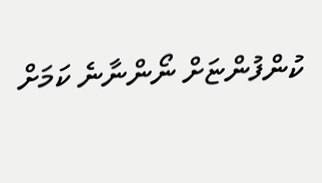ކުންފުންޏަށް ނޯންނާނެ ކަމަށް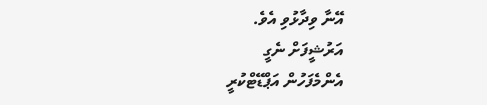އޭނާ ވިދާޅުވި އެވެ.
އަރުޝީފަށް ނެގީ
އެންމެފަހުން އަޕްޑޭޓްކުރީ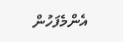އެންމެފަހުން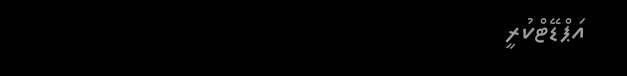އަޕްޑޭޓްކުރީ